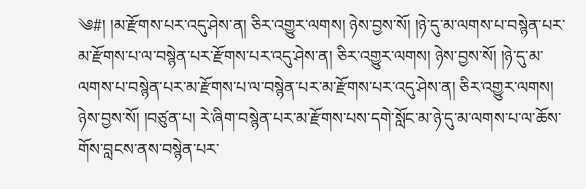༄#། །མ་རྫོགས་པར་འདུ་ཤེས་ན། ཅིར་འགྱུར་ལགས། ཉེས་བྱས་སོ། །ཉེ་དུ་མ་ལགས་པ་བསྙེན་པར་མ་རྫོགས་པ་ལ་བསྙེན་པར་རྫོགས་པར་འདུ་ཤེས་ན། ཅིར་འགྱུར་ལགས། ཉེས་བྱས་སོ། །ཉེ་དུ་མ་ལགས་པ་བསྙེན་པར་མ་རྫོགས་པ་ལ་བསྙེན་པར་མ་རྫོགས་པར་འདུ་ཤེས་ན། ཅིར་འགྱུར་ལགས། ཉེས་བྱས་སོ། །བཙུན་པ། རེ་ཞིག་བསྙེན་པར་མ་རྫོགས་པས་དགེ་སློང་མ་ཉེ་དུ་མ་ལགས་པ་ལ་ཆོས་གོས་བླངས་ནས་བསྙེན་པར་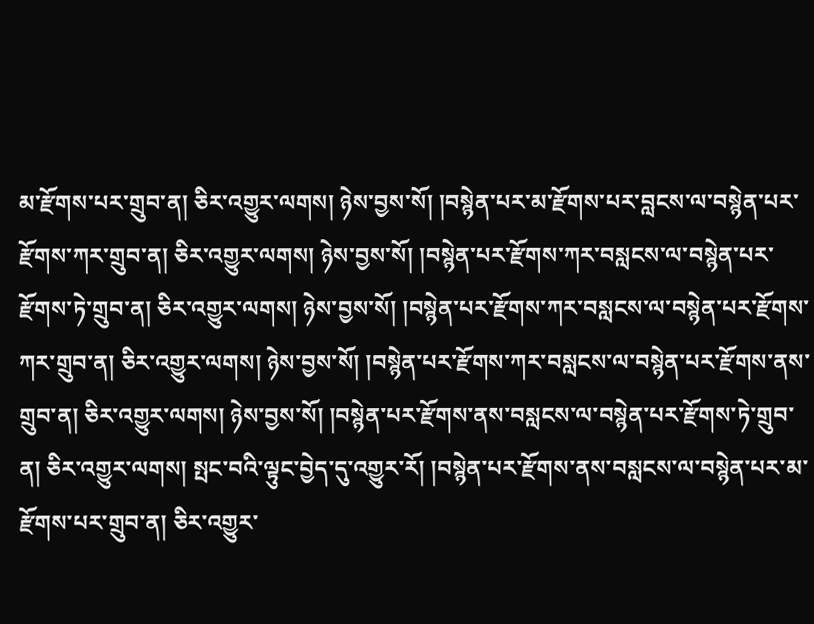མ་རྫོགས་པར་གྲུབ་ན། ཅིར་འགྱུར་ལགས། ཉེས་བྱས་སོ། །བསྙེན་པར་མ་རྫོགས་པར་བླངས་ལ་བསྙེན་པར་རྫོགས་ཀར་གྲུབ་ན། ཅིར་འགྱུར་ལགས། ཉེས་བྱས་སོ། །བསྙེན་པར་རྫོགས་ཀར་བསླངས་ལ་བསྙེན་པར་རྫོགས་ཏེ་གྲུབ་ན། ཅིར་འགྱུར་ལགས། ཉེས་བྱས་སོ། །བསྙེན་པར་རྫོགས་ཀར་བསླངས་ལ་བསྙེན་པར་རྫོགས་ཀར་གྲུབ་ན། ཅིར་འགྱུར་ལགས། ཉེས་བྱས་སོ། །བསྙེན་པར་རྫོགས་ཀར་བསླངས་ལ་བསྙེན་པར་རྫོགས་ནས་གྲུབ་ན། ཅིར་འགྱུར་ལགས། ཉེས་བྱས་སོ། །བསྙེན་པར་རྫོགས་ནས་བསླངས་ལ་བསྙེན་པར་རྫོགས་ཏེ་གྲུབ་ན། ཅིར་འགྱུར་ལགས། སྤང་བའི་ལྟུང་བྱེད་དུ་འགྱུར་རོ། །བསྙེན་པར་རྫོགས་ནས་བསླངས་ལ་བསྙེན་པར་མ་རྫོགས་པར་གྲུབ་ན། ཅིར་འགྱུར་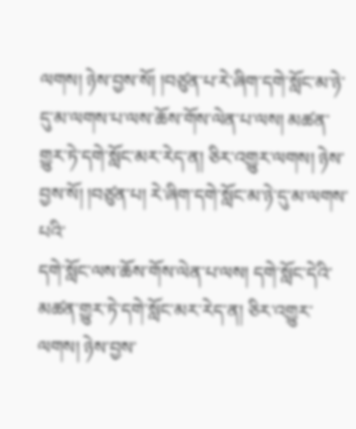ལགས། ཉེས་བྱས་སོ། །བཙུན་པ་རེ་ཞིག་དགེ་སློང་མ་ཉེ་དུ་མ་ལགས་པ་ལས་ཆོས་གོས་ལེན་པ་ལས། མཚན་གྱུར་ཏེ་དགེ་སློང་མར་རེད་ན། ཅིར་འགྱུར་ལགས། ཉེས་བྱས་སོ། །བཙུན་པ། རེ་ཞིག་དགེ་སློང་མ་ཉེ་དུ་མ་ལགས་པའི་
དགེ་སློང་ལས་ཆོས་གོས་ལེན་པ་ལས། དགེ་སློང་དེའི་མཚན་གྱུར་ཏེ་དགེ་སློང་མར་རེད་ན། ཅིར་འགྱུར་ལགས། ཉེས་བྱས་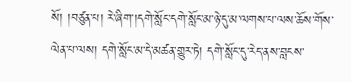སོ། །བཙུན་པ། རེ་ཞིག་།དགེ་སློང་དགེ་སློང་མ་ཉེ་དུ་མ་ལགས་པ་ལས་ཆོས་གོས་ལེན་པ་ལས། དགེ་སློང་མ་དེ་མཚན་གྱུར་ཏེ། དགེ་སློང་དུ་རེད་ནས་བླངས་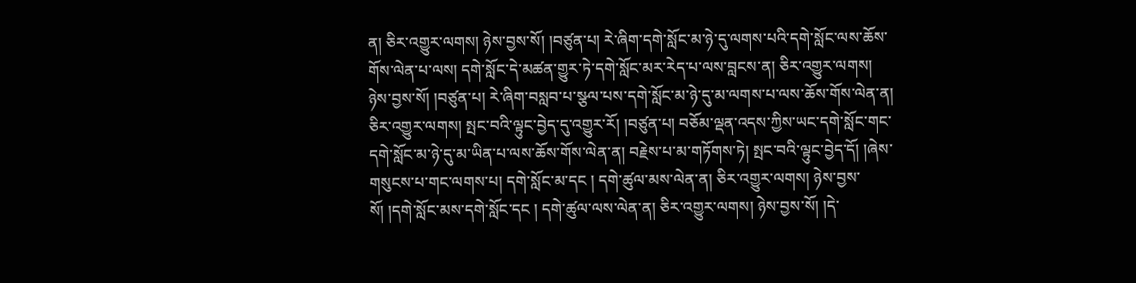ན། ཅིར་འགྱུར་ལགས། ཉེས་བྱས་སོ། །བཙུན་པ། རེ་ཞིག་དགེ་སློང་མ་ཉེ་དུ་ལགས་པའི་དགེ་སློང་ལས་ཆོས་གོས་ལེན་པ་ལས། དགེ་སློང་དེ་མཚན་གྱུར་ཏེ་དགེ་སློང་མར་རེད་པ་ལས་བླངས་ན། ཅིར་འགྱུར་ལགས། ཉེས་བྱས་སོ། །བཙུན་པ། རེ་ཞིག་བསླབ་པ་སྩལ་པས་དགེ་སློང་མ་ཉེ་དུ་མ་ལགས་པ་ལས་ཆོས་གོས་ལེན་ན། ཅིར་འགྱུར་ལགས། སྤང་བའི་ལྟུང་བྱེད་དུ་འགྱུར་རོ། །བཙུན་པ། བཅོམ་ལྡན་འདས་ཀྱིས་ཡང་དགེ་སློང་གང་དགེ་སློང་མ་ཉེ་དུ་མ་ཡིན་པ་ལས་ཆོས་གོས་ལེན་ན། བརྗེས་པ་མ་གཏོགས་ཏེ། སྤང་བའི་ལྟུང་བྱེད་དོ། །ཞེས་གསུངས་པ་གང་ལགས་པ། དགེ་སློང་མ་དང ། དགེ་ཚུལ་མས་ལེན་ན། ཅིར་འགྱུར་ལགས། ཉེས་བྱས་སོ། །དགེ་སློང་མས་དགེ་སློང་དང ། དགེ་ཚུལ་ལས་ལེན་ན། ཅིར་འགྱུར་ལགས། ཉེས་བྱས་སོ། །དེ་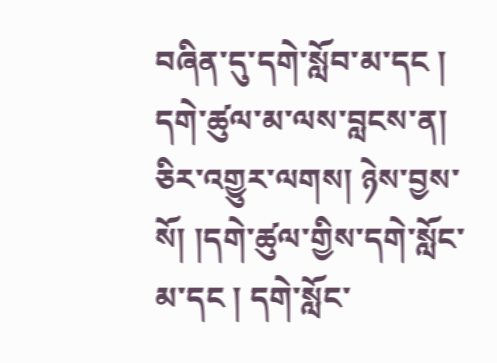བཞིན་དུ་དགེ་སློབ་མ་དང ། དགེ་ཚུལ་མ་ལས་བླངས་ན། ཅིར་འགྱུར་ལགས། ཉེས་བྱས་སོ། །དགེ་ཚུལ་གྱིས་དགེ་སློང་མ་དང ། དགེ་སློང་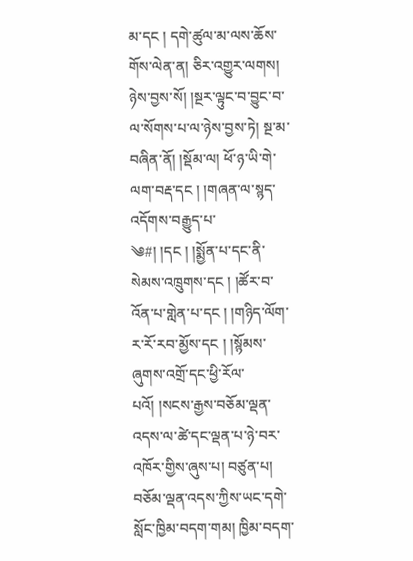མ་དང ། དགེ་ཚུལ་མ་ལས་ཆོས་གོས་ལེན་ན། ཅིར་འགྱུར་ལགས། ཉེས་བྱས་སོ། །སྔར་ལྟུང་བ་བྱུང་བ་ལ་སོགས་པ་ལ་ཉེས་བྱས་ཏེ། སྔ་མ་བཞིན་ནོ། །སྡོམ་ལ། ཕོ་ཉ་ཡི་གེ་ལག་བརྡ་དང ། །གཞན་ལ་སྙད་འདོགས་བརྒྱུད་པ་
༄#། །དང ། །སྨྱོན་པ་དང་ནི་སེམས་འཁྲུགས་དང ། །ཚོར་བ་འོན་པ་གླེན་པ་དང ། །གཉིད་ལོག་ར་རོ་རབ་མྱོས་དང ། །སྙོམས་ཞུགས་འགྲོ་དང་ཕྱི་རོལ་པའོ། །སངས་རྒྱས་བཅོམ་ལྡན་འདས་ལ་ཚེ་དང་ལྡན་པ་ཉེ་བར་འཁོར་གྱིས་ཞུས་པ། བཙུན་པ། བཅོམ་ལྡན་འདས་ཀྱིས་ཡང་དགེ་སློང་ཁྱིམ་བདག་གམ། ཁྱིམ་བདག་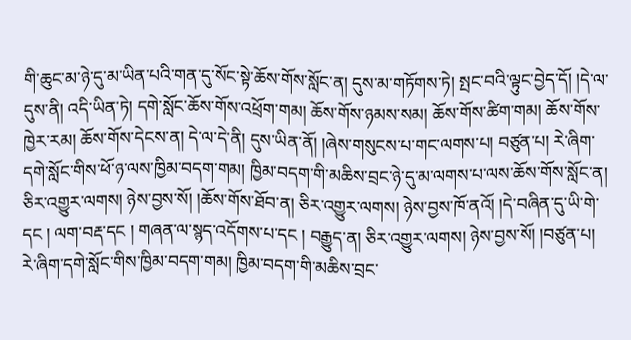གི་ཆུང་མ་ཉེ་དུ་མ་ཡིན་པའི་གན་དུ་སོང་སྟེ་ཆོས་གོས་སློང་ན། དུས་མ་གཏོགས་ཏེ། སྤང་བའི་ལྟུང་བྱེད་དོ། །དེ་ལ་དུས་ནི། འདི་ཡིན་ཏེ། དགེ་སློང་ཆོས་གོས་འཕྲོག་གམ། ཆོས་གོས་ཉམས་སམ། ཆོས་གོས་ཚིག་གམ། ཆོས་གོས་ཁྱེར་རམ། ཆོས་གོས་དེངས་ན། དེ་ལ་དེ་ནི། དུས་ཡིན་ནོ། །ཞེས་གསུངས་པ་གང་ལགས་པ། བཙུན་པ། རེ་ཞིག་དགེ་སློང་གིས་ཕོ་ཉ་ལས་ཁྱིམ་བདག་གམ། ཁྱིམ་བདག་གི་མཆིས་བྲང་ཉེ་དུ་མ་ལགས་པ་ལས་ཆོས་གོས་སློང་ན། ཅིར་འགྱུར་ལགས། ཉེས་བྱས་སོ། །ཆོས་གོས་ཐོབ་ན། ཅིར་འགྱུར་ལགས། ཉེས་བྱས་ཁོ་ནའོ། །དེ་བཞིན་དུ་ཡི་གེ་དང ། ལག་བརྡ་དང ། གཞན་ལ་སྙད་འདོགས་པ་དང ། བརྒྱུད་ན། ཅིར་འགྱུར་ལགས། ཉེས་བྱས་སོ། །བཙུན་པ། རེ་ཞིག་དགེ་སློང་གིས་ཁྱིམ་བདག་གམ། ཁྱིམ་བདག་གི་མཆིས་བྲང་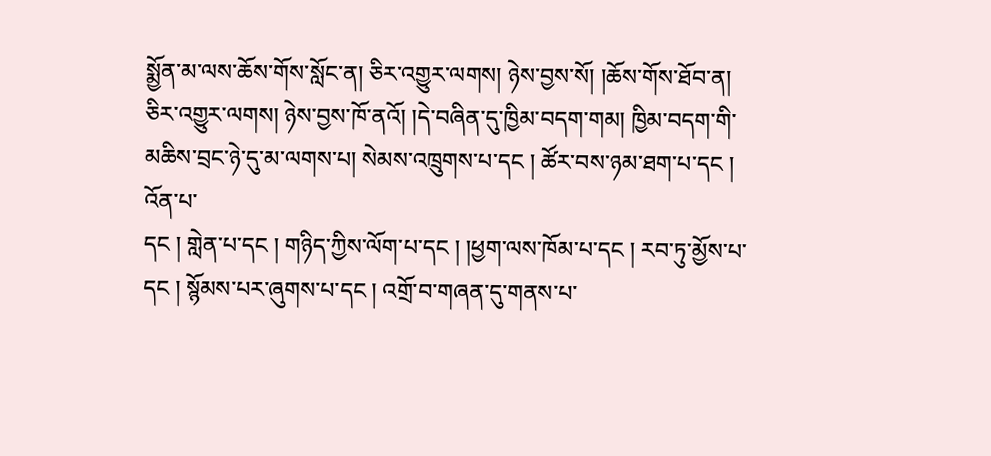སྨྱོན་མ་ལས་ཆོས་གོས་སློང་ན། ཅིར་འགྱུར་ལགས། ཉེས་བྱས་སོ། །ཆོས་གོས་ཐོབ་ན། ཅིར་འགྱུར་ལགས། ཉེས་བྱས་ཁོ་ནའོ། །དེ་བཞིན་དུ་ཁྱིམ་བདག་གམ། ཁྱིམ་བདག་གི་མཆིས་བྲང་ཉེ་དུ་མ་ལགས་པ། སེམས་འཁྲུགས་པ་དང ། ཚོར་བས་ཉམ་ཐག་པ་དང ། འོན་པ་
དང ། གླེན་པ་དང ། གཉིད་ཀྱིས་ལོག་པ་དང ། །ཕྱག་ལས་ཁོམ་པ་དང ། རབ་ཏུ་མྱོས་པ་དང ། སྙོམས་པར་ཞུགས་པ་དང ། འགྲོ་བ་གཞན་དུ་གནས་པ་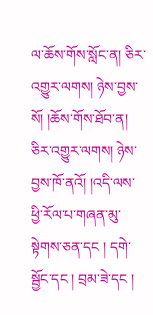ལ་ཆོས་གོས་སློང་ན། ཅིར་འགྱུར་ལགས། ཉེས་བྱས་སོ། །ཆོས་གོས་ཐོབ་ན། ཅིར་འགྱུར་ལགས། ཉེས་བྱས་ཁོ་ནའོ། །འདི་ལས་ཕྱི་རོལ་པ་གཞན་མུ་སྟེགས་ཅན་དང ། དགེ་སྦྱོང་དང ། བྲམ་ཟེ་དང །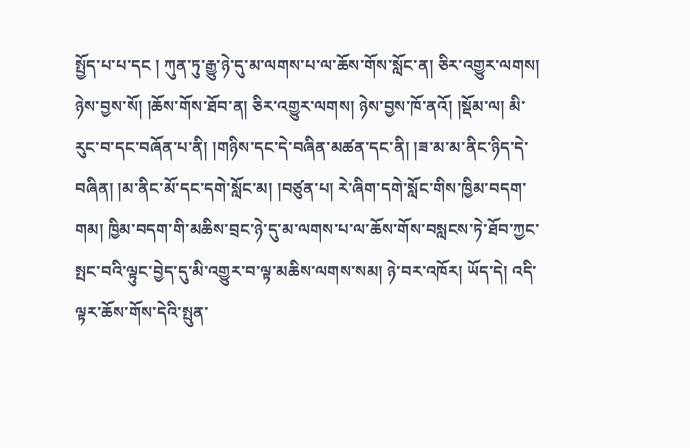སྤྱོད་པ་པ་དང ། ཀུན་ཏུ་རྒྱུ་ཉེ་དུ་མ་ལགས་པ་ལ་ཆོས་གོས་སློང་ན། ཅིར་འགྱུར་ལགས། ཉེས་བྱས་སོ། །ཆོས་གོས་ཐོབ་ན། ཅིར་འགྱུར་ལགས། ཉེས་བྱས་ཁོ་ནའོ། །སྡོམ་ལ། མི་རུང་བ་དང་བཞོན་པ་ནི། །གཉིས་དང་དེ་བཞིན་མཚན་དང་ནི། །ཟ་མ་མ་ནིང་ཉིད་དེ་བཞིན། །མ་ནིང་མོ་དང་དགེ་སློང་མ། །བཙུན་པ། རེ་ཞིག་དགེ་སློང་གིས་ཁྱིམ་བདག་གམ། ཁྱིམ་བདག་གི་མཆིས་བྲང་ཉེ་དུ་མ་ལགས་པ་ལ་ཆོས་གོས་བསླངས་ཏེ་ཐོབ་ཀྱང་སྤང་བའི་ལྟུང་བྱེད་དུ་མི་འགྱུར་བ་ལྟ་མཆིས་ལགས་སམ། ཉེ་བར་འཁོར། ཡོད་དེ། འདི་ལྟར་ཆོས་གོས་དེའི་སྤུན་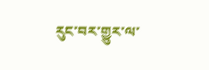རུང་བར་གྱུར་ལ་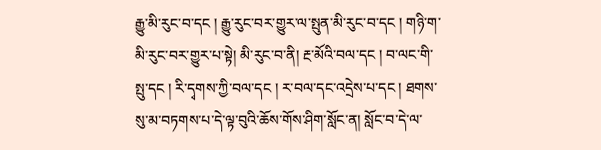རྒྱུ་མི་རུང་བ་དང ། རྒྱུ་རུང་བར་གྱུར་ལ་སྤུན་མི་རུང་བ་དང ། གཉི་ག་མི་རུང་བར་གྱུར་པ་སྟེ། མི་རུང་བ་ནི། རྔ་མོའི་བལ་དང ། བ་ལང་གི་སྤུ་དང ། རི་དྭགས་ཀྱི་བལ་དང ། ར་བལ་དང་འདྲེས་པ་དང ། ཐགས་སུ་མ་བཏགས་པ་དེ་ལྟ་བུའི་ཆོས་གོས་ཤིག་སློང་ན། སློང་བ་དེ་ལ་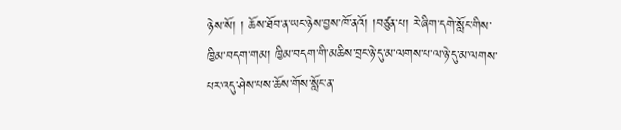ཉེས་སོ། ། ཆོས་ཐོབ་ན་ཡང་ཉེས་བྱས་ཁོ་ནའོ། །བཙུན་པ། རེ་ཞིག་དགེ་སློང་གིས་ཁྱིམ་བདག་གམ། ཁྱིམ་བདག་གི་མཆིས་བྲང་ཉེ་དུ་མ་ལགས་པ་ལ་ཉེ་དུ་མ་ལགས་པར་འདུ་ཤེས་པས་ཆོས་གོས་སློང་ན་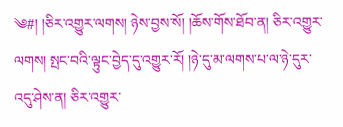༄#། །ཅིར་འགྱུར་ལགས། ཉེས་བྱས་སོ། །ཆོས་གོས་ཐོབ་ན། ཅིར་འགྱུར་ལགས། སྤང་བའི་ལྟུང་བྱེད་དུ་འགྱུར་རོ། །ཉེ་དུ་མ་ལགས་པ་ལ་ཉེ་དུར་འདུ་ཤེས་ན། ཅིར་འགྱུར་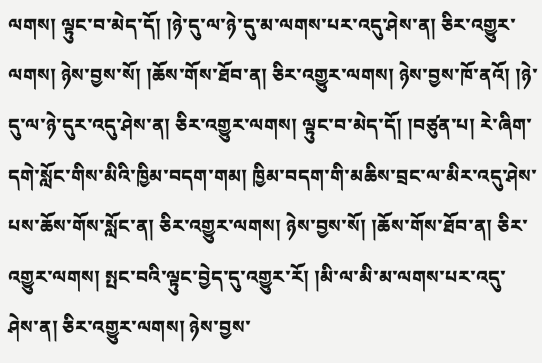ལགས། ལྟུང་བ་མེད་དོ། །ཉེ་དུ་ལ་ཉེ་དུ་མ་ལགས་པར་འདུ་ཤེས་ན། ཅིར་འགྱུར་ལགས། ཉེས་བྱས་སོ། །ཆོས་གོས་ཐོབ་ན། ཅིར་འགྱུར་ལགས། ཉེས་བྱས་ཁོ་ནའོ། །ཉེ་དུ་ལ་ཉེ་དུར་འདུ་ཤེས་ན། ཅིར་འགྱུར་ལགས། ལྟུང་བ་མེད་དོ། །བཙུན་པ། རེ་ཞིག་དགེ་སློང་གིས་མིའི་ཁྱིམ་བདག་གམ། ཁྱིམ་བདག་གི་མཆིས་བྲང་ལ་མིར་འདུ་ཤེས་པས་ཆོས་གོས་སློང་ན། ཅིར་འགྱུར་ལགས། ཉེས་བྱས་སོ། །ཆོས་གོས་ཐོབ་ན། ཅིར་འགྱུར་ལགས། སྤང་བའི་ལྟུང་བྱེད་དུ་འགྱུར་རོ། །མི་ལ་མི་མ་ལགས་པར་འདུ་ཤེས་ན། ཅིར་འགྱུར་ལགས། ཉེས་བྱས་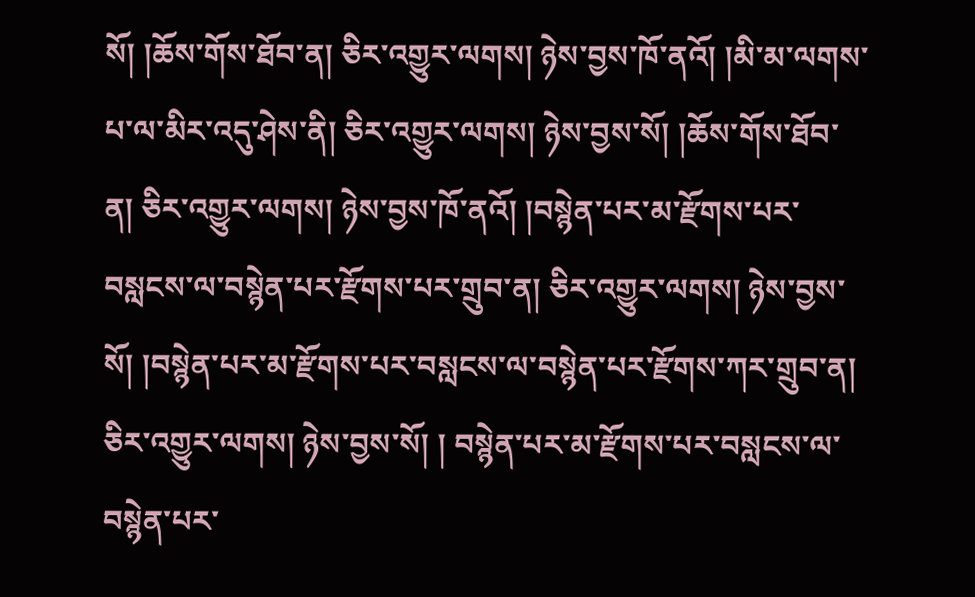སོ། །ཆོས་གོས་ཐོབ་ན། ཅིར་འགྱུར་ལགས། ཉེས་བྱས་ཁོ་ནའོ། །མི་མ་ལགས་པ་ལ་མིར་འདུ་ཤེས་ནི། ཅིར་འགྱུར་ལགས། ཉེས་བྱས་སོ། །ཆོས་གོས་ཐོབ་ན། ཅིར་འགྱུར་ལགས། ཉེས་བྱས་ཁོ་ནའོ། །བསྙེན་པར་མ་རྫོགས་པར་བསླངས་ལ་བསྙེན་པར་རྫོགས་པར་གྲུབ་ན། ཅིར་འགྱུར་ལགས། ཉེས་བྱས་སོ། །བསྙེན་པར་མ་རྫོགས་པར་བསླངས་ལ་བསྙེན་པར་རྫོགས་ཀར་གྲུབ་ན། ཅིར་འགྱུར་ལགས། ཉེས་བྱས་སོ། ། བསྙེན་པར་མ་རྫོགས་པར་བསླངས་ལ་བསྙེན་པར་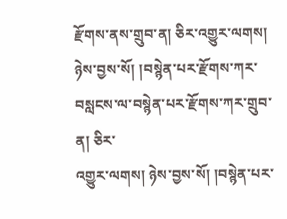རྫོགས་ནས་གྲུབ་ན། ཅིར་འགྱུར་ལགས། ཉེས་བྱས་སོ། །བསྙེན་པར་རྫོགས་ཀར་བསླངས་ལ་བསྙེན་པར་རྫོགས་ཀར་གྲུབ་ན། ཅིར་
འགྱུར་ལགས། ཉེས་བྱས་སོ། །བསྙེན་པར་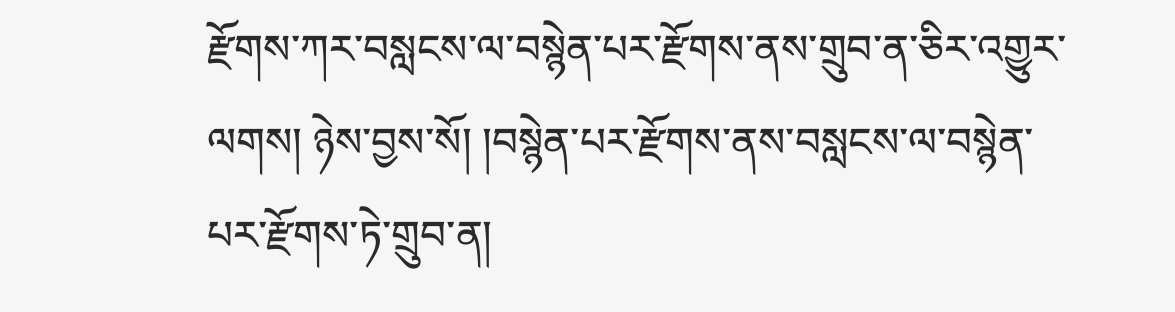རྫོགས་ཀར་བསླངས་ལ་བསྙེན་པར་རྫོགས་ནས་གྲུབ་ན་ཅིར་འགྱུར་ལགས། ཉེས་བྱས་སོ། །བསྙེན་པར་རྫོགས་ནས་བསླངས་ལ་བསྙེན་པར་རྫོགས་ཏེ་གྲུབ་ན།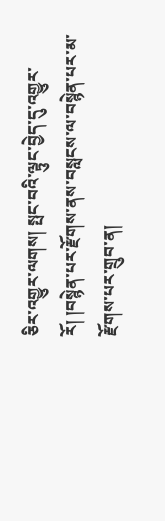ཅིར་འགྱུར་ལགས། སྤང་བའི་ལྟུང་བྱེད་དུ་འགྱུར་རོ། །བསྙེན་པར་རྫོགས་ནས་བསླངས་ལ་བསྙེན་པར་མ་རྫོགས་པར་གྲུབ་ན།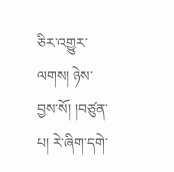ཅིར་འགྱུར་ལགས། ཉེས་བྱས་སོ། །བཙུན་པ། རེ་ཞིག་དགེ་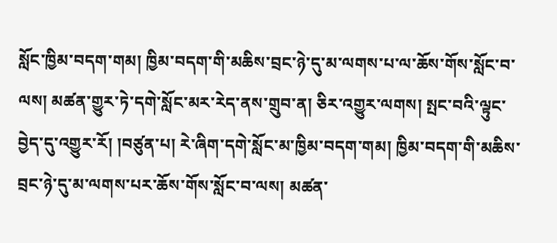སློང་ཁྱིམ་བདག་གམ། ཁྱིམ་བདག་གི་མཆིས་བྲང་ཉེ་དུ་མ་ལགས་པ་ལ་ཆོས་གོས་སློང་བ་ལས། མཚན་གྱུར་ཏེ་དགེ་སློང་མར་རེད་ནས་གྲུབ་ན། ཅིར་འགྱུར་ལགས། སྤང་བའི་ལྟུང་བྱེད་དུ་འགྱུར་རོ། །བཙུན་པ། རེ་ཞིག་དགེ་སློང་མ་ཁྱིམ་བདག་གམ། ཁྱིམ་བདག་གི་མཆིས་བྲང་ཉེ་དུ་མ་ལགས་པར་ཆོས་གོས་སློང་བ་ལས། མཚན་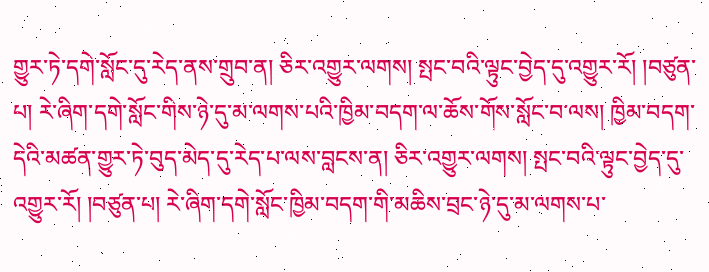གྱུར་ཏེ་དགེ་སློང་དུ་རེད་ནས་གྲུབ་ན། ཅིར་འགྱུར་ལགས། སྤང་བའི་ལྟུང་བྱེད་དུ་འགྱུར་རོ། །བཙུན་པ། རེ་ཞིག་དགེ་སློང་གིས་ཉེ་དུ་མ་ལགས་པའི་ཁྱིམ་བདག་ལ་ཆོས་གོས་སློང་བ་ལས། ཁྱིམ་བདག་དེའི་མཚན་གྱུར་ཏེ་བུད་མེད་དུ་རེད་པ་ལས་བླངས་ན། ཅིར་འགྱུར་ལགས། སྤང་བའི་ལྟུང་བྱེད་དུ་འགྱུར་རོ། །བཙུན་པ། རེ་ཞིག་དགེ་སློང་ཁྱིམ་བདག་གི་མཆིས་བྲང་ཉེ་དུ་མ་ལགས་པ་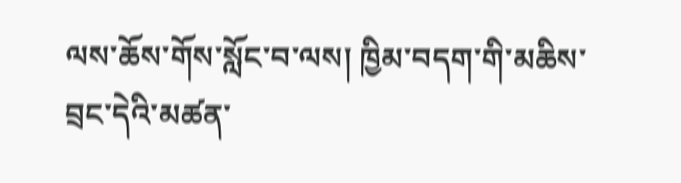ལས་ཆོས་གོས་སློང་བ་ལས། ཁྱིམ་བདག་གི་མཆིས་བྲང་དེའི་མཚན་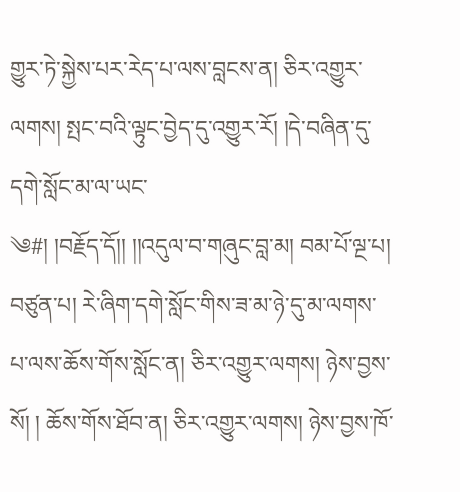གྱུར་ཏེ་སྐྱེས་པར་རེད་པ་ལས་བླངས་ན། ཅིར་འགྱུར་ལགས། སྤང་བའི་ལྟུང་བྱེད་དུ་འགྱུར་རོ། །དེ་བཞིན་དུ་དགེ་སློང་མ་ལ་ཡང་
༄#། །བརྗོད་དོ།། །།འདུལ་བ་གཞུང་བླ་མ། བམ་པོ་ལྔ་པ། བཙུན་པ། རེ་ཞིག་དགེ་སློང་གིས་ཟ་མ་ཉེ་དུ་མ་ལགས་པ་ལས་ཆོས་གོས་སློང་ན། ཅིར་འགྱུར་ལགས། ཉེས་བྱས་སོ། ། ཆོས་གོས་ཐོབ་ན། ཅིར་འགྱུར་ལགས། ཉེས་བྱས་ཁོ་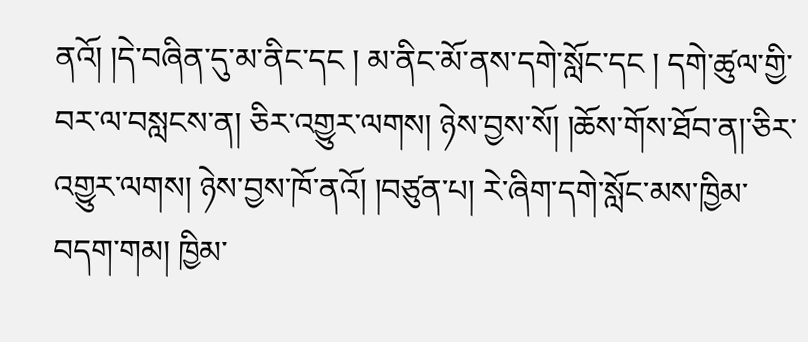ནའོ། །དེ་བཞིན་དུ་མ་ནིང་དང ། མ་ནིང་མོ་ནས་དགེ་སློང་དང ། དགེ་ཚུལ་གྱི་བར་ལ་བསླངས་ན། ཅིར་འགྱུར་ལགས། ཉེས་བྱས་སོ། །ཆོས་གོས་ཐོབ་ན།་ཅིར་འགྱུར་ལགས། ཉེས་བྱས་ཁོ་ནའོ། །བཙུན་པ། རེ་ཞིག་དགེ་སློང་མས་ཁྱིམ་བདག་གམ། ཁྱིམ་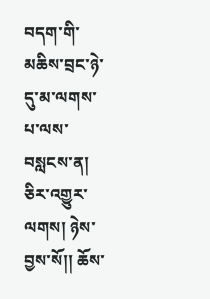བདག་གི་མཆིས་བྲང་ཉེ་དུ་མ་ལགས་པ་ལས་བསླངས་ན། ཅིར་འགྱུར་ལགས། ཉེས་བྱས་སོ།། ཆོས་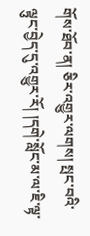གོས་ཐོབ་ན། ཅིར་འགྱུར་ལགས། སྤང་བའི་ལྟུང་བྱེད་དུ་འགྱུར་རོ། །དགེ་སློང་མ་ལ་ཇི་ལྟ་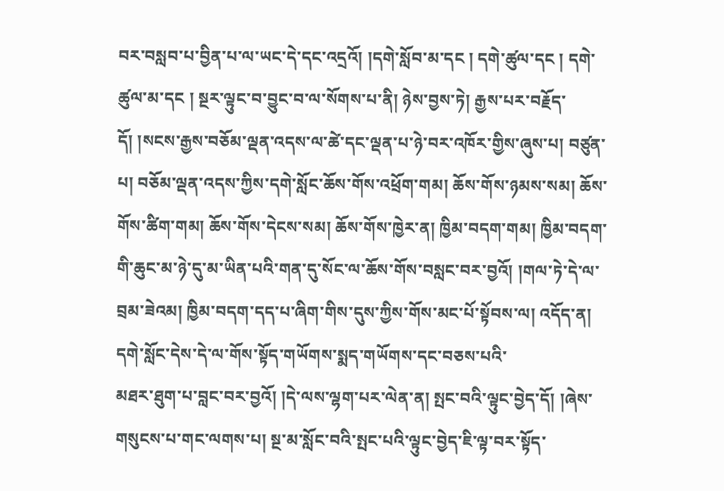བར་བསླབ་པ་བྱིན་པ་ལ་ཡང་དེ་དང་འདྲའོ། །དགེ་སློབ་མ་དང ། དགེ་ཚུལ་དང ། དགེ་ཚུལ་མ་དང ། སྔར་ལྟུང་བ་བྱུང་བ་ལ་སོགས་པ་ནི། ཉེས་བྱས་ཏེ། རྒྱས་པར་བརྗོད་དོ། །སངས་རྒྱས་བཅོམ་ལྡན་འདས་ལ་ཚེ་དང་ལྡན་པ་ཉེ་བར་འཁོར་གྱིས་ཞུས་པ། བཙུན་པ། བཅོམ་ལྡན་འདས་ཀྱིས་དགེ་སློང་ཆོས་གོས་འཕྲོག་གམ། ཆོས་གོས་ཉམས་སམ། ཆོས་གོས་ཚིག་གམ། ཆོས་གོས་དེངས་སམ། ཆོས་གོས་ཁྱེར་ན། ཁྱིམ་བདག་གམ། ཁྱིམ་བདག་གི་ཆུང་མ་ཉེ་དུ་མ་ཡིན་པའི་གན་དུ་སོང་ལ་ཆོས་གོས་བསླང་བར་བྱའོ། །གལ་ཏེ་དེ་ལ་བྲམ་ཟེའམ། ཁྱིམ་བདག་དད་པ་ཞིག་གིས་དུས་ཀྱིས་གོས་མང་པོ་སྟོབས་ལ། འདོད་ན། དགེ་སློང་དེས་དེ་ལ་གོས་སྟོད་གཡོགས་སྨད་གཡོགས་དང་བཅས་པའི་
མཐར་ཐུག་པ་བླང་བར་བྱའོ། །དེ་ལས་ལྷག་པར་ལེན་ན། སྤང་བའི་ལྟུང་བྱེད་དོ། །ཞེས་གསུངས་པ་གང་ལགས་པ། སྔ་མ་སློང་བའི་སྤང་པའི་ལྟུང་བྱེད་ཇི་ལྟ་བར་སྟོད་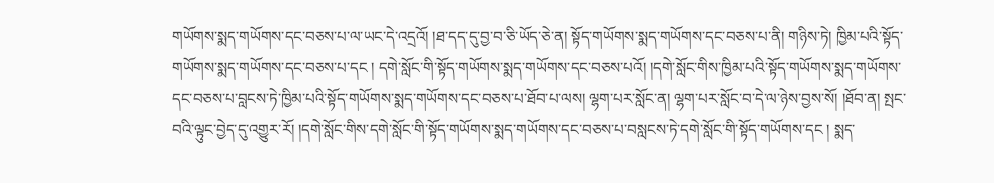གཡོགས་སྨད་གཡོགས་དང་བཅས་པ་ལ་ཡང་དེ་འདྲའོ། །ཐ་དད་དུ་བྱ་བ་ཅི་ཡོད་ཅེ་ན། སྟོད་གཡོགས་སྨད་གཡོགས་དང་བཅས་པ་ནི། གཉིས་ཏེ། ཁྱིམ་པའི་སྟོད་གཡོགས་སྨད་གཡོགས་དང་བཅས་པ་དང ། དགེ་སློང་གི་སྟོད་གཡོགས་སྨད་གཡོགས་དང་བཅས་པའོ། །དགེ་སློང་གིས་ཁྱིམ་པའི་སྟོད་གཡོགས་སྨད་གཡོགས་དང་བཅས་པ་བླངས་ཏེ་ཁྱིམ་པའི་སྟོད་གཡོགས་སྨད་གཡོགས་དང་བཅས་པ་ཐོབ་པ་ལས། ལྷག་པར་སློང་ན། ལྷག་པར་སློང་བ་དེ་ལ་ཉེས་བྱས་སོ། །ཐོབ་ན། སྤང་བའི་ལྟུང་བྱེད་དུ་འགྱུར་རོ། །དགེ་སློང་གིས་དགེ་སློང་གི་སྟོད་གཡོགས་སྨད་གཡོགས་དང་བཅས་པ་བསླངས་ཏེ་དགེ་སློང་གི་སྟོད་གཡོགས་དང ། སྨད་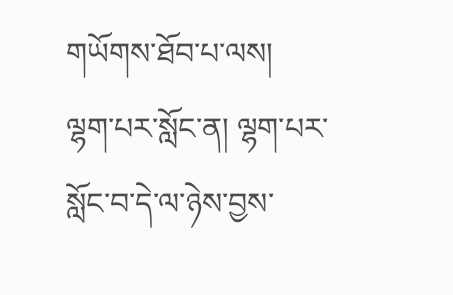གཡོགས་ཐོབ་པ་ལས། ལྷག་པར་སློང་ན། ལྷག་པར་སློང་བ་དེ་ལ་ཉེས་བྱས་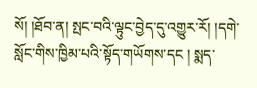སོ། །ཐོབ་ན། སྤང་བའི་ལྟུང་བྱེད་དུ་འགྱུར་རོ། །དགེ་སློང་གིས་ཁྱིམ་པའི་སྟོད་གཡོགས་དང ། སྨད་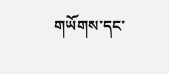གཡོགས་དང་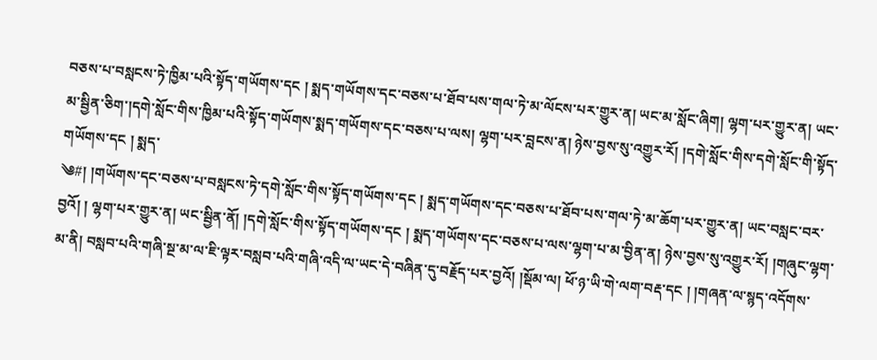བཅས་པ་བསླངས་ཏེ་ཁྱིམ་པའི་སྟོད་གཡོགས་དང ། སྨད་གཡོགས་དང་བཅས་པ་ཐོབ་པས་གལ་ཏེ་མ་ལོངས་པར་གྱུར་ན། ཡང་མ་སློང་ཞིག། ལྷག་པར་གྱུར་ན། ཡང་མ་སྦྱིན་ཅིག་།དགེ་སློང་གིས་ཁྱིམ་པའི་སྟོད་གཡོགས་སྨད་གཡོགས་དང་བཅས་པ་ལས། ལྷག་པར་བླངས་ན། ཉེས་བྱས་སུ་འགྱུར་རོ། །དགེ་སློང་གིས་དགེ་སློང་གི་སྟོད་གཡོགས་དང ། སྨད་
༄#། །གཡོགས་དང་བཅས་པ་བསླངས་ཏེ་དགེ་སློང་གིས་སྟོད་གཡོགས་དང ། སྨད་གཡོགས་དང་བཅས་པ་ཐོབ་པས་གལ་ཏེ་མ་ཆོག་པར་གྱུར་ན། ཡང་བསླང་བར་བྱའོ། ། ལྷག་པར་གྱུར་ན། ཡང་སྦྱིན་ནོ། །དགེ་སློང་གིས་སྟོད་གཡོགས་དང ། སྨད་གཡོགས་དང་བཅས་པ་ལས་ལྷག་པ་མ་བྱིན་ན། ཉེས་བྱས་སུ་འགྱུར་རོ། །གཞུང་ལྷག་མ་ནི། བསླབ་པའི་གཞི་སྔ་མ་ལ་ཇི་ལྟར་བསླབ་པའི་གཞི་འདི་ལ་ཡང་དེ་བཞིན་དུ་བརྗོད་པར་བྱའོ། །སྡོམ་ལ། ཕོ་ཉ་ཡི་གེ་ལག་བརྡ་དང ། །གཞན་ལ་སྙད་འདོགས་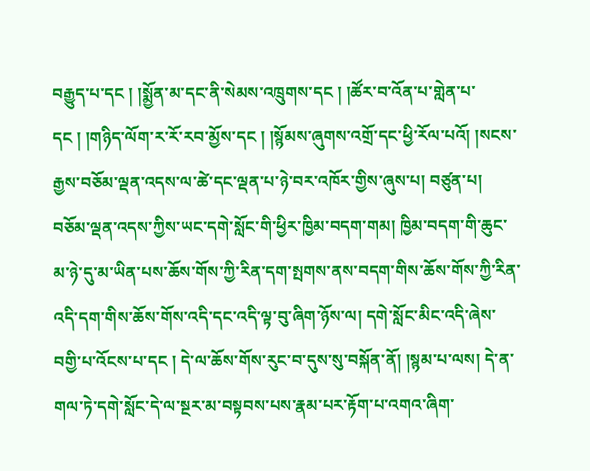བརྒྱུད་པ་དང ། །སྨྱོན་མ་དང་ནི་སེམས་འཁྲུགས་དང ། །ཚོར་བ་འོན་པ་གླེན་པ་དང ། །གཉིད་ལོག་ར་རོ་རབ་མྱོས་དང ། །སྙོམས་ཞུགས་འགྲོ་དང་ཕྱི་རོལ་པའོ། །སངས་རྒྱས་བཅོམ་ལྡན་འདས་ལ་ཚེ་དང་ལྡན་པ་ཉེ་བར་འཁོར་གྱིས་ཞུས་པ། བཙུན་པ། བཅོམ་ལྡན་འདས་ཀྱིས་ཡང་དགེ་སློང་གི་ཕྱིར་ཁྱིམ་བདག་གམ། ཁྱིམ་བདག་གི་ཆུང་མ་ཉེ་དུ་མ་ཡིན་པས་ཆོས་གོས་ཀྱི་རིན་དག་སྤགས་ནས་བདག་གིས་ཆོས་གོས་ཀྱི་རིན་འདི་དག་གིས་ཆོས་གོས་འདི་དང་འདི་ལྟ་བུ་ཞིག་ཉོས་ལ། དགེ་སློང་མིང་འདི་ཞེས་བགྱི་པ་འོངས་པ་དང ། དེ་ལ་ཆོས་གོས་རུང་བ་དུས་སུ་བསྐོན་ནོ། །སྙམ་པ་ལས། དེ་ན་གལ་ཏེ་དགེ་སློང་དེ་ལ་སྔར་མ་བསྟབས་པས་རྣམ་པར་རྟོག་པ་འགའ་ཞིག་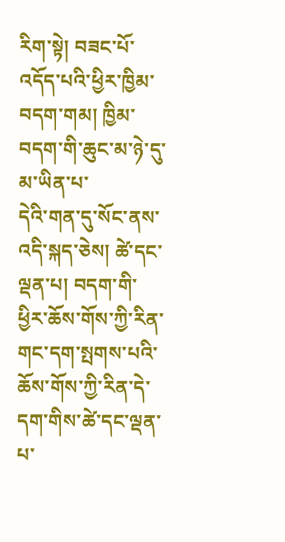རིག་སྟེ། བཟང་པོ་འདོད་པའི་ཕྱིར་ཁྱིམ་བདག་གམ། ཁྱིམ་བདག་གི་ཆུང་མ་ཉེ་དུ་མ་ཡིན་པ་
དེའི་གན་དུ་སོང་ནས་འདི་སྐད་ཅེས། ཚེ་དང་ལྡན་པ། བདག་གི་ཕྱིར་ཆོས་གོས་ཀྱི་རིན་གང་དག་སྤགས་པའི་ཆོས་གོས་ཀྱི་རིན་དེ་དག་གིས་ཚེ་དང་ལྡན་པ་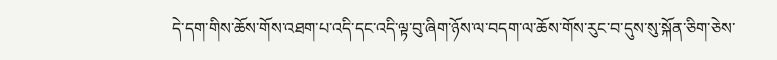དེ་དག་གིས་ཆོས་གོས་འཐག་པ་འདི་དང་འདི་ལྟ་བུ་ཞིག་ཉོས་ལ་བདག་ལ་ཆོས་གོས་རུང་བ་དུས་སུ་སྐོན་ཅིག་ཅེས་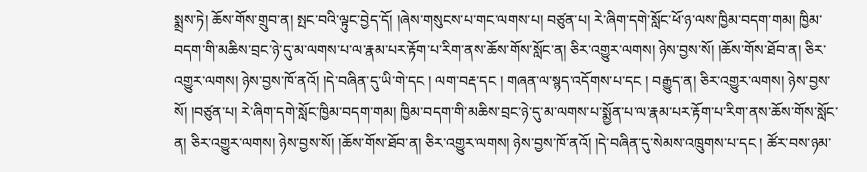སྨྲས་ཏེ། ཆོས་གོས་གྲུབ་ན། སྤང་བའི་ལྟུང་བྱེད་དོ། །ཞེས་གསུངས་པ་གང་ལགས་པ། བཙུན་པ། རེ་ཞིག་དགེ་སློང་ཕོ་ཉ་ལས་ཁྱིམ་བདག་གམ། ཁྱིམ་བདག་གི་མཆིས་བྲང་ཉེ་དུ་མ་ལགས་པ་ལ་རྣམ་པར་རྟོག་པ་རིག་ནས་ཆོས་གོས་སློང་ན། ཅིར་འགྱུར་ལགས། ཉེས་བྱས་སོ། །ཆོས་གོས་ཐོབ་ན། ཅིར་འགྱུར་ལགས། ཉེས་བྱས་ཁོ་ནའོ། །དེ་བཞིན་དུ་ཡི་གེ་དང ། ལག་བརྡ་དང ། གཞན་ལ་སྙད་འདོགས་པ་དང ། བརྒྱུད་ན། ཅིར་འགྱུར་ལགས། ཉེས་བྱས་སོ། །བཙུན་པ། རེ་ཞིག་དགེ་སློང་ཁྱིམ་བདག་གམ། ཁྱིམ་བདག་གི་མཆིས་བྲང་ཉེ་དུ་མ་ལགས་པ་སྨྱོན་པ་ལ་རྣམ་པར་རྟོག་པ་རིག་ནས་ཆོས་གོས་སློང་ན། ཅིར་འགྱུར་ལགས། ཉེས་བྱས་སོ། །ཆོས་གོས་ཐོབ་ན། ཅིར་འགྱུར་ལགས། ཉེས་བྱས་ཁོ་ནའོ། །དེ་བཞིན་དུ་སེམས་འཁྲུགས་པ་དང ། ཚོར་བས་ཉམ་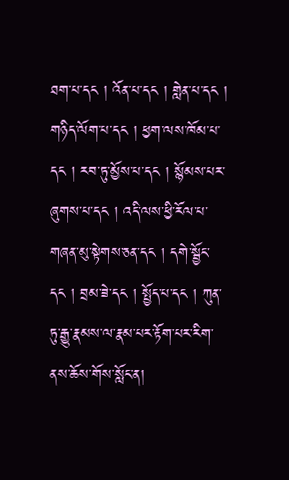ཐག་པ་དང ། འོན་པ་དང ། གླེན་པ་དང ། གཉིད་ལོག་པ་དང ། ཕྱག་ལས་ཁོམ་པ་དང ། རབ་ཏུ་མྱོས་པ་དང ། སྙོམས་པར་ཞུགས་པ་དང ། འདི་ལས་ཕྱི་རོལ་པ་གཞན་མུ་སྟེགས་ཅན་དང ། དགེ་སྦྱོང་དང ། བྲམ་ཟེ་དང ། སྤྱོད་པ་དང ། ཀུན་ཏུ་རྒྱུ་རྣམས་ལ་རྣམ་པར་རྟོག་པར་རིག་ནས་ཆོས་གོས་སློང་ན།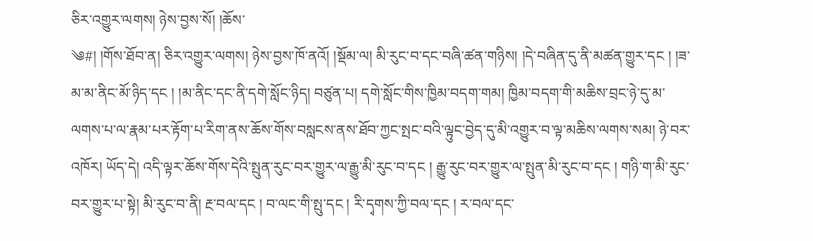ཅིར་འགྱུར་ལགས། ཉེས་བྱས་སོ། །ཆོས་
༄#། །གོས་ཐོབ་ན། ཅིར་འགྱུར་ལགས། ཉེས་བྱས་ཁོ་ནའོ། །སྡོམ་ལ། མི་རུང་བ་དང་བཞི་ཚན་གཉིས། །དེ་བཞིན་དུ་ནི་མཚན་གྱུར་དང ། །ཟ་མ་མ་ནིང་མོ་ཉིད་དང ། །མ་ནིང་དང་ནི་དགེ་སློང་ཉིད། བཙུན་པ། དགེ་སློང་གིས་ཁྱིམ་བདག་གམ། ཁྱིམ་བདག་གི་མཆིས་བྲང་ཉེ་དུ་མ་ལགས་པ་ལ་རྣམ་པར་རྟོག་པ་རིག་ནས་ཆོས་གོས་བསླངས་ནས་ཐོབ་ཀྱང་སྤང་བའི་ལྟུང་བྱེད་དུ་མི་འགྱུར་བ་ལྟ་མཆིས་ལགས་སམ། ཉེ་བར་འཁོར། ཡོད་དེ། འདི་ལྟར་ཆོས་གོས་དེའི་སྤུན་རུང་བར་གྱུར་ལ་རྒྱུ་མི་རུང་བ་དང ། རྒྱུ་རུང་བར་གྱུར་ལ་སྤུན་མི་རུང་བ་དང ། གཉི་ག་མི་རུང་བར་གྱུར་པ་སྟེ། མི་རུང་བ་ནི། རྔ་བལ་དང ། བ་ལང་གི་སྤུ་དང ། རི་དྭགས་ཀྱི་བལ་དང ། ར་བལ་དང་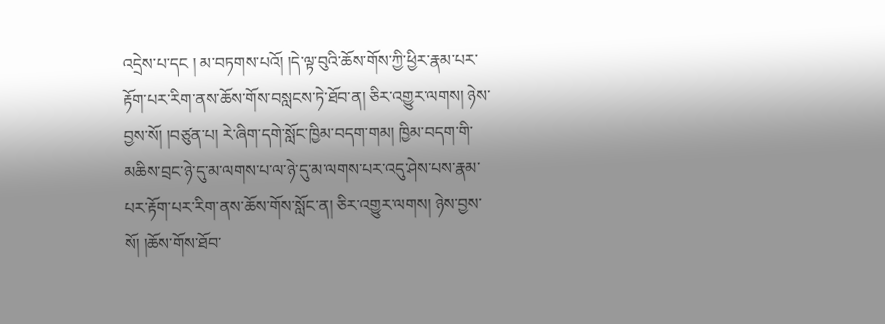འདྲེས་པ་དང ། མ་བཏགས་པའོ། །དེ་ལྟ་བུའི་ཆོས་གོས་ཀྱི་ཕྱིར་རྣམ་པར་རྟོག་པར་རིག་ནས་ཆོས་གོས་བསླངས་ཏེ་ཐོབ་ན། ཅིར་འགྱུར་ལགས། ཉེས་བྱས་སོ། །བཙུན་པ། རེ་ཞིག་དགེ་སློང་ཁྱིམ་བདག་གམ། ཁྱིམ་བདག་གི་མཆིས་བྲང་ཉེ་དུ་མ་ལགས་པ་ལ་ཉེ་དུ་མ་ལགས་པར་འདུ་ཤེས་པས་རྣམ་པར་རྟོག་པར་རིག་ནས་ཆོས་གོས་སློང་ན། ཅིར་འགྱུར་ལགས། ཉེས་བྱས་སོ། །ཆོས་གོས་ཐོབ་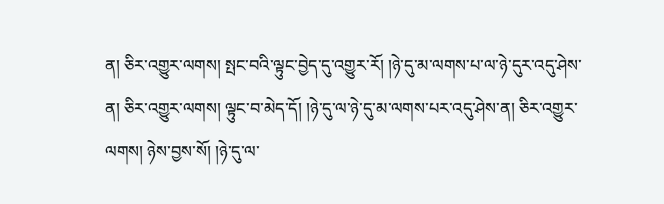ན། ཅིར་འགྱུར་ལགས། སྤང་བའི་ལྟུང་བྱེད་དུ་འགྱུར་རོ། །ཉེ་དུ་མ་ལགས་པ་ལ་ཉེ་དུར་འདུ་ཤེས་ན། ཅིར་འགྱུར་ལགས། ལྟུང་བ་མེད་དོ། །ཉེ་དུ་ལ་ཉེ་དུ་མ་ལགས་པར་འདུ་ཤེས་ན། ཅིར་འགྱུར་ལགས། ཉེས་བྱས་སོ། །ཉེ་དུ་ལ་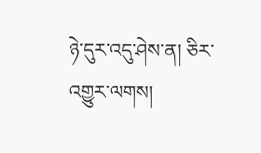ཉེ་དུར་འདུ་ཤེས་ན། ཅིར་
འགྱུར་ལགས།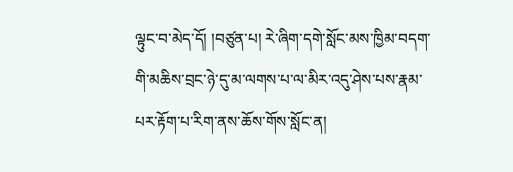ལྟུང་བ་མེད་དོ། །བཙུན་པ། རེ་ཞིག་དགེ་སློང་མས་ཁྱིམ་བདག་གི་མཆིས་བྲང་ཉེ་དུ་མ་ལགས་པ་ལ་མིར་འདུ་ཤེས་པས་རྣམ་པར་རྟོག་པ་རིག་ནས་ཆོས་གོས་སློང་ན།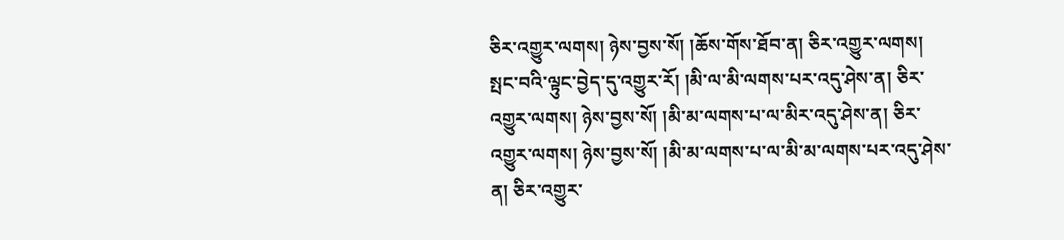ཅིར་འགྱུར་ལགས། ཉེས་བྱས་སོ། །ཆོས་གོས་ཐོབ་ན། ཅིར་འགྱུར་ལགས། སྤང་བའི་ལྟུང་བྱེད་དུ་འགྱུར་རོ། །མི་ལ་མི་ལགས་པར་འདུ་ཤེས་ན། ཅིར་འགྱུར་ལགས། ཉེས་བྱས་སོ། །མི་མ་ལགས་པ་ལ་མིར་འདུ་ཤེས་ན། ཅིར་འགྱུར་ལགས། ཉེས་བྱས་སོ། །མི་མ་ལགས་པ་ལ་མི་མ་ལགས་པར་འདུ་ཤེས་ན། ཅིར་འགྱུར་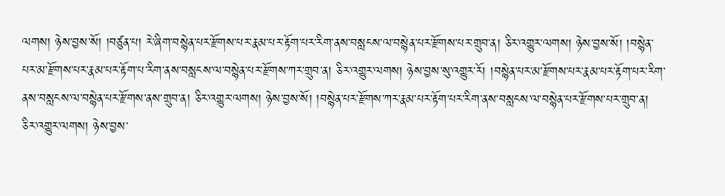ལགས། ཉེས་བྱས་སོ། །བཙུན་པ། རེ་ཞིག་བསྙེན་པར་རྫོགས་པར་རྣམ་པར་རྟོག་པར་རིག་ནས་བསླངས་ལ་བསྙེན་པར་རྫོགས་པར་གྲུབ་ན། ཅིར་འགྱུར་ལགས། ཉེས་བྱས་སོ། །བསྙེན་པར་མ་རྫོགས་པར་རྣམ་པར་རྟོག་པ་རིག་ནས་བསླངས་ལ་བསྙེན་པར་རྫོགས་ཀར་གྲུབ་ན། ཅིར་འགྱུར་ལགས། ཉེས་བྱས་སུ་འགྱུར་རོ། །བསྙེན་པར་མ་རྫོགས་པར་རྣམ་པར་རྟོག་པར་རིག་ནས་བསླངས་ལ་བསྙེན་པར་རྫོགས་ནས་གྲུབ་ན། ཅིར་འགྱུར་ལགས། ཉེས་བྱས་སོ། །བསྙེན་པར་རྫོགས་ཀར་རྣམ་པར་རྟོག་པར་རིག་ནས་བསླངས་ལ་བསྙེན་པར་རྫོགས་པར་གྲུབ་ན། ཅིར་འགྱུར་ལགས། ཉེས་བྱས་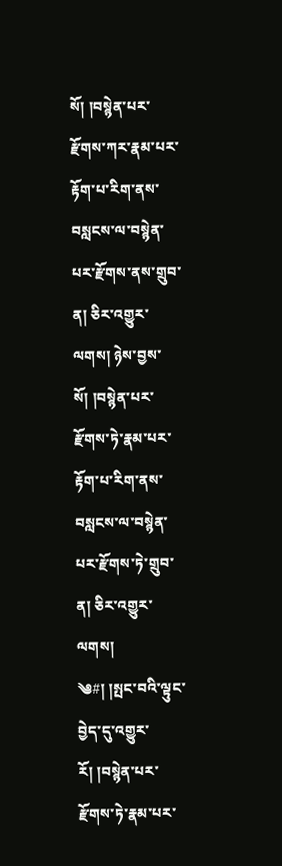སོ། །བསྙེན་པར་རྫོགས་ཀར་རྣམ་པར་རྟོག་པ་རིག་ནས་བསླངས་ལ་བསྙེན་པར་རྫོགས་ནས་གྲུབ་ན། ཅིར་འགྱུར་ལགས། ཉེས་བྱས་སོ། །བསྙེན་པར་རྫོགས་ཏེ་རྣམ་པར་རྟོག་པ་རིག་ནས་བསླངས་ལ་བསྙེན་པར་རྫོགས་ཏེ་གྲུབ་ན། ཅིར་འགྱུར་ལགས།
༄#། །སྤང་བའི་ལྟུང་བྱེད་དུ་འགྱུར་རོ། །བསྙེན་པར་རྫོགས་ཏེ་རྣམ་པར་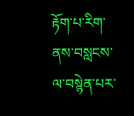རྟོག་པ་རིག་ནས་བསླངས་ལ་བསྙེན་པར་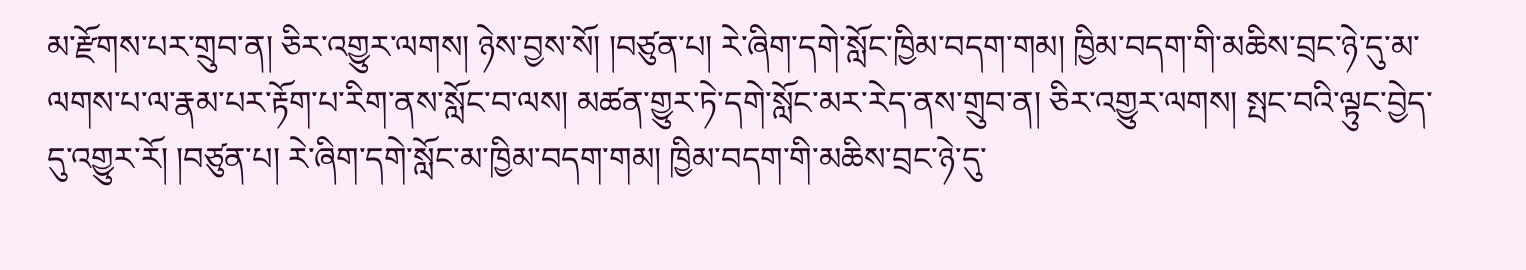མ་རྫོགས་པར་གྲུབ་ན། ཅིར་འགྱུར་ལགས། ཉེས་བྱས་སོ། །བཙུན་པ། རེ་ཞིག་དགེ་སློང་ཁྱིམ་བདག་གམ། ཁྱིམ་བདག་གི་མཆིས་བྲང་ཉེ་དུ་མ་ལགས་པ་ལ་རྣམ་པར་རྟོག་པ་རིག་ནས་སློང་བ་ལས། མཚན་གྱུར་ཏེ་དགེ་སློང་མར་རེད་ནས་གྲུབ་ན། ཅིར་འགྱུར་ལགས། སྤང་བའི་ལྟུང་བྱེད་དུ་འགྱུར་རོ། །བཙུན་པ། རེ་ཞིག་དགེ་སློང་མ་ཁྱིམ་བདག་གམ། ཁྱིམ་བདག་གི་མཆིས་བྲང་ཉེ་དུ་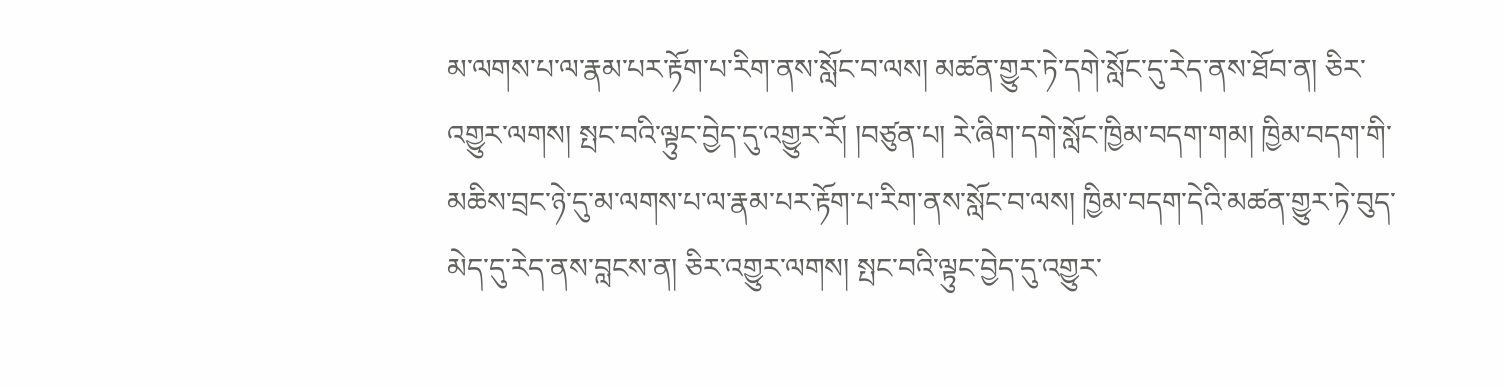མ་ལགས་པ་ལ་རྣམ་པར་རྟོག་པ་རིག་ནས་སློང་བ་ལས། མཚན་གྱུར་ཏེ་དགེ་སློང་དུ་རེད་ནས་ཐོབ་ན། ཅིར་འགྱུར་ལགས། སྤང་བའི་ལྟུང་བྱེད་དུ་འགྱུར་རོ། །བཙུན་པ། རེ་ཞིག་དགེ་སློང་ཁྱིམ་བདག་གམ། ཁྱིམ་བདག་གི་མཆིས་བྲང་ཉེ་དུ་མ་ལགས་པ་ལ་རྣམ་པར་རྟོག་པ་རིག་ནས་སློང་བ་ལས། ཁྱིམ་བདག་དེའི་མཚན་གྱུར་ཏེ་བུད་མེད་དུ་རེད་ནས་བླངས་ན། ཅིར་འགྱུར་ལགས། སྤང་བའི་ལྟུང་བྱེད་དུ་འགྱུར་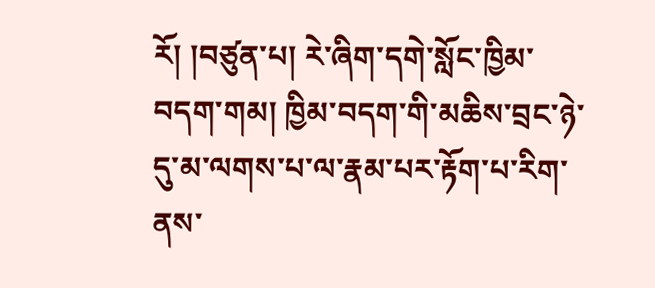རོ། །བཙུན་པ། རེ་ཞིག་དགེ་སློང་ཁྱིམ་བདག་གམ། ཁྱིམ་བདག་གི་མཆིས་བྲང་ཉེ་དུ་མ་ལགས་པ་ལ་རྣམ་པར་རྟོག་པ་རིག་ནས་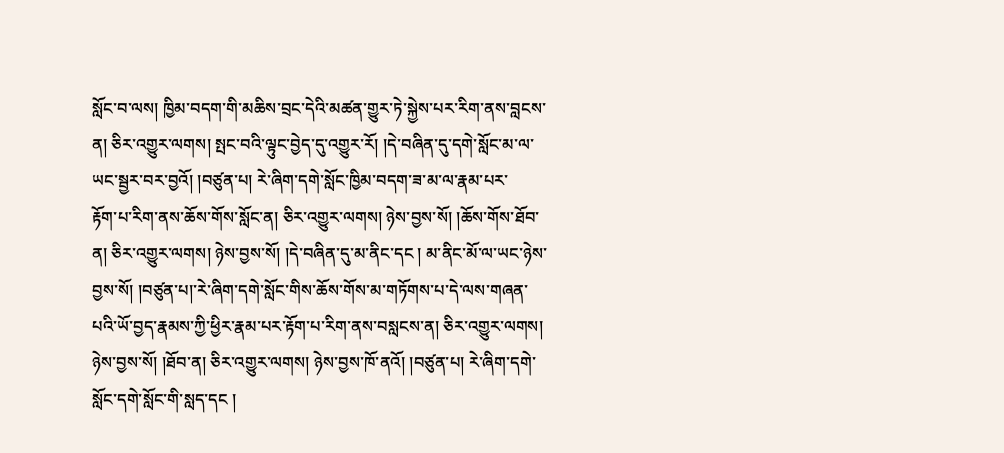སློང་བ་ལས། ཁྱིམ་བདག་གི་མཆིས་བྲང་དེའི་མཚན་གྱུར་ཏེ་སྐྱེས་པར་རིག་ནས་བླངས་ན། ཅིར་འགྱུར་ལགས། སྤང་བའི་ལྟུང་བྱེད་དུ་འགྱུར་རོ། །དེ་བཞིན་དུ་དགེ་སློང་མ་ལ་ཡང་སྦྱར་བར་བྱའོ། །བཙུན་པ། རེ་ཞིག་དགེ་སློང་ཁྱིམ་བདག་ཟ་མ་ལ་རྣམ་པར་
རྟོག་པ་རིག་ནས་ཆོས་གོས་སློང་ན། ཅིར་འགྱུར་ལགས། ཉེས་བྱས་སོ། །ཆོས་གོས་ཐོབ་ན། ཅིར་འགྱུར་ལགས། ཉེས་བྱས་སོ། །དེ་བཞིན་དུ་མ་ནིང་དང ། མ་ནིང་མོ་ལ་ཡང་ཉེས་བྱས་སོ། །བཙུན་པ།་རེ་ཞིག་དགེ་སློང་གིས་ཆོས་གོས་མ་གཏོགས་པ་དེ་ལས་གཞན་པའི་ཡོ་བྱད་རྣམས་ཀྱི་ཕྱིར་རྣམ་པར་རྟོག་པ་རིག་ནས་བསླངས་ན། ཅིར་འགྱུར་ལགས། ཉེས་བྱས་སོ། །ཐོབ་ན། ཅིར་འགྱུར་ལགས། ཉེས་བྱས་ཁོ་ནའོ། །བཙུན་པ། རེ་ཞིག་དགེ་སློང་དགེ་སློང་གི་སླད་དང །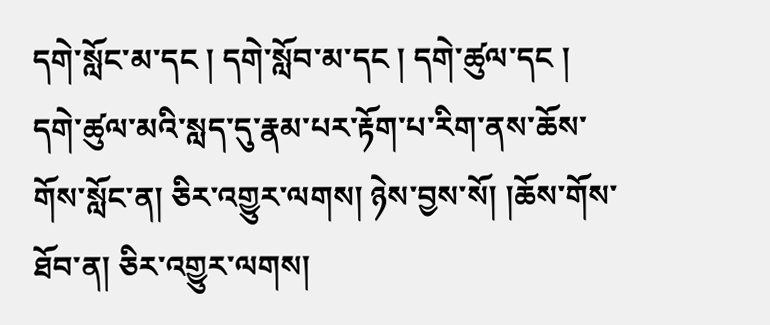དགེ་སློང་མ་དང ། དགེ་སློབ་མ་དང ། དགེ་ཚུལ་དང ། དགེ་ཚུལ་མའི་སླད་དུ་རྣམ་པར་རྟོག་པ་རིག་ནས་ཆོས་གོས་སློང་ན། ཅིར་འགྱུར་ལགས། ཉེས་བྱས་སོ། །ཆོས་གོས་ཐོབ་ན། ཅིར་འགྱུར་ལགས།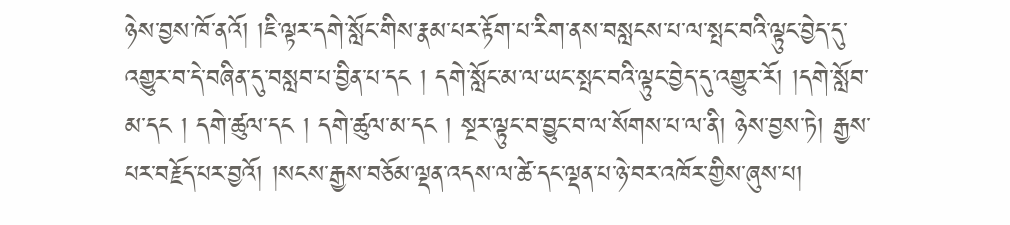ཉེས་བྱས་ཁོ་ནའོ། །ཇི་ལྟར་དགེ་སློང་གིས་རྣམ་པར་རྟོག་པ་རིག་ནས་བསླངས་པ་ལ་སྤང་བའི་ལྟུང་བྱེད་དུ་འགྱུར་བ་དེ་བཞིན་དུ་བསླབ་པ་བྱིན་པ་དང ། དགེ་སློང་མ་ལ་ཡང་སྤང་བའི་ལྟུང་བྱེད་དུ་འགྱུར་རོ། །དགེ་སློབ་མ་དང ། དགེ་ཚུལ་དང ། དགེ་ཚུལ་མ་དང ། སྔར་ལྟུང་བ་བྱུང་བ་ལ་སོགས་པ་ལ་ནི། ཉེས་བྱས་ཏེ། རྒྱས་པར་བརྗོད་པར་བྱའོ། །སངས་རྒྱས་བཅོམ་ལྡན་འདས་ལ་ཚེ་དང་ལྡན་པ་ཉེ་བར་འཁོར་གྱིས་ཞུས་པ།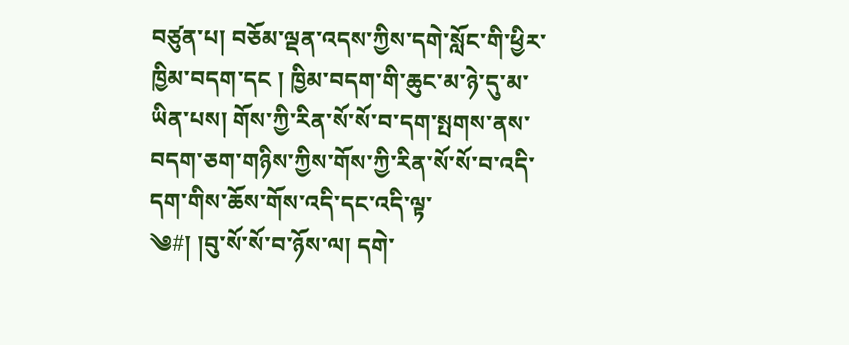བཙུན་པ། བཅོམ་ལྡན་འདས་ཀྱིས་དགེ་སློང་གི་ཕྱིར་ཁྱིམ་བདག་དང ། ཁྱིམ་བདག་གི་ཆུང་མ་ཉེ་དུ་མ་ཡིན་པས། གོས་ཀྱི་རིན་སོ་སོ་བ་དག་སྤགས་ནས་བདག་ཅག་གཉིས་ཀྱིས་གོས་ཀྱི་རིན་སོ་སོ་བ་འདི་དག་གིས་ཆོས་གོས་འདི་དང་འདི་ལྟ་
༄#། །བུ་སོ་སོ་བ་ཉོས་ལ། དགེ་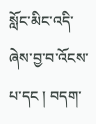སློང་མིང་འདི་ཞེས་བྱ་བ་འོངས་པ་དང ། བདག་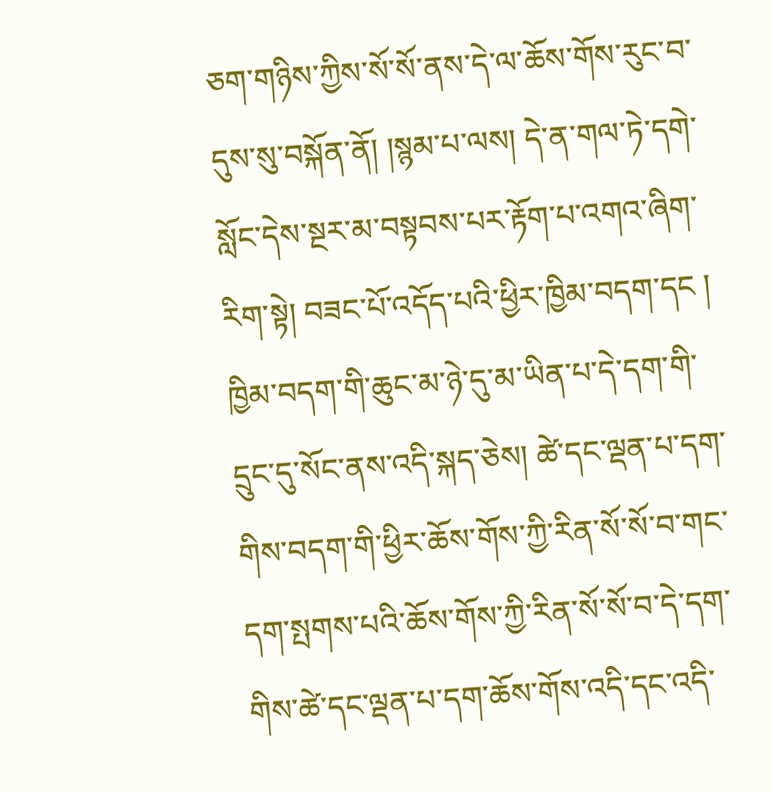ཅག་གཉིས་ཀྱིས་སོ་སོ་ནས་དེ་ལ་ཆོས་གོས་རུང་བ་དུས་སུ་བསྐོན་ནོ། །སྙམ་པ་ལས། དེ་ན་གལ་ཏེ་དགེ་སློང་དེས་སྔར་མ་བསྟབས་པར་རྟོག་པ་འགའ་ཞིག་རིག་སྟེ། བཟང་པོ་འདོད་པའི་ཕྱིར་ཁྱིམ་བདག་དང ། ཁྱིམ་བདག་གི་ཆུང་མ་ཉེ་དུ་མ་ཡིན་པ་དེ་དག་གི་དྲུང་དུ་སོང་ནས་འདི་སྐད་ཅེས། ཚེ་དང་ལྡན་པ་དག་གིས་བདག་གི་ཕྱིར་ཆོས་གོས་ཀྱི་རིན་སོ་སོ་བ་གང་དག་སྤགས་པའི་ཆོས་གོས་ཀྱི་རིན་སོ་སོ་བ་དེ་དག་གིས་ཚེ་དང་ལྡན་པ་དག་ཆོས་གོས་འདི་དང་འདི་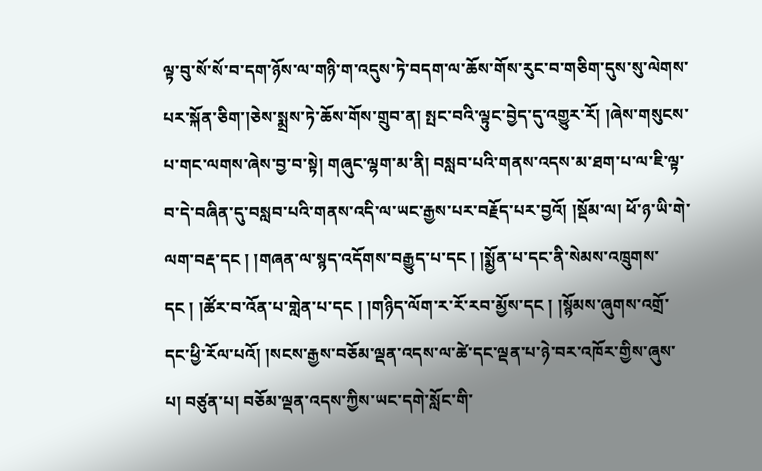ལྟ་བུ་སོ་སོ་བ་དག་ཉོས་ལ་གཉི་ག་འདུས་ཏེ་བདག་ལ་ཆོས་གོས་རུང་བ་གཅིག་དུས་སུ་ལེགས་པར་སྐོན་ཅིག་།ཅེས་སྨྲས་ཏེ་ཆོས་གོས་གྲུབ་ན། སྤང་བའི་ལྟུང་བྱེད་དུ་འགྱུར་རོ། །ཞེས་གསུངས་པ་གང་ལགས་ཞེས་བྱ་བ་སྟེ། གཞུང་ལྷག་མ་ནི། བསླབ་པའི་གནས་འདས་མ་ཐག་པ་ལ་ཇི་ལྟ་བ་དེ་བཞིན་དུ་བསླབ་པའི་གནས་འདི་ལ་ཡང་རྒྱས་པར་བརྗོད་པར་བྱའོ། །སྡོམ་ལ། ཕོ་ཉ་ཡི་གེ་ལག་བརྡ་དང ། །གཞན་ལ་སྙད་འདོགས་བརྒྱུད་པ་དང ། །སྨྱོན་པ་དང་ནི་སེམས་འཁྲུགས་དང ། །ཚོར་བ་འོན་པ་གླེན་པ་དང ། །གཉིད་ལོག་ར་རོ་རབ་མྱོས་དང ། །སྙོམས་ཞུགས་འགྲོ་དང་ཕྱི་རོལ་པའོ། །སངས་རྒྱས་བཅོམ་ལྡན་འདས་ལ་ཚེ་དང་ལྡན་པ་ཉེ་བར་འཁོར་གྱིས་ཞུས་པ། བཙུན་པ། བཅོམ་ལྡན་འདས་ཀྱིས་ཡང་དགེ་སློང་གི་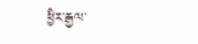ཕྱིར་རྒྱལ་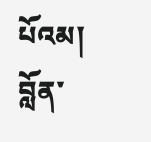པོའམ། བློན་